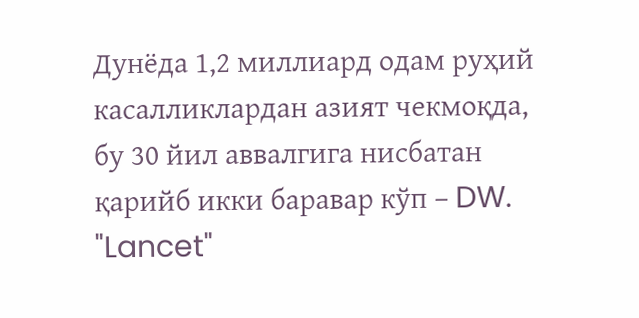Дунёда 1,2 миллиард одам руҳий касалликлардан азият чекмоқда, бу 30 йил аввалгига нисбатан қарийб икки баравар кўп – DW.
"Lancet"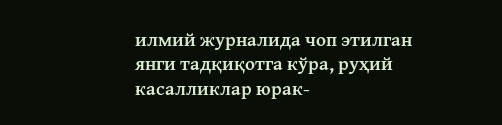илмий журналида чоп этилган янги тадқиқотга кўра, руҳий касалликлар юрак-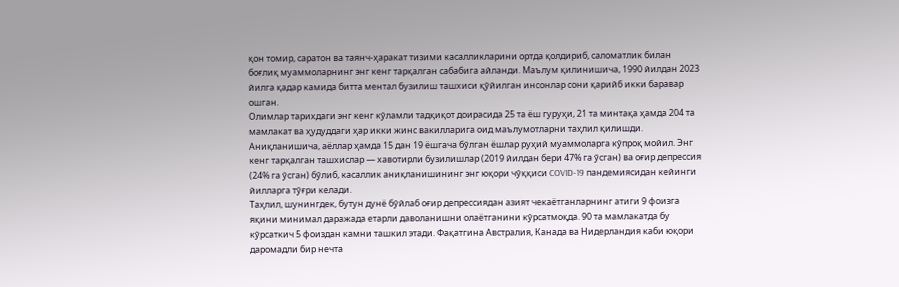қон томир, саратон ва таянч-ҳаракат тизими касалликларини ортда қолдириб, саломатлик билан боғлиқ муаммоларнинг энг кенг тарқалган сабабига айланди. Маълум қилинишича, 1990 йилдан 2023 йилга қадар камида битта ментал бузилиш ташхиси қўйилган инсонлар сони қарийб икки баравар ошган.
Олимлар тарихдаги энг кенг кўламли тадқиқот доирасида 25 та ёш гуруҳи, 21 та минтақа ҳамда 204 та мамлакат ва ҳудуддаги ҳар икки жинс вакилларига оид маълумотларни таҳлил қилишди. Аниқланишича, аёллар ҳамда 15 дан 19 ёшгача бўлган ёшлар руҳий муаммоларга кўпроқ мойил. Энг кенг тарқалган ташхислар — хавотирли бузилишлар (2019 йилдан бери 47% га ўсган) ва оғир депрессия (24% га ўсган) бўлиб, касаллик аниқланишининг энг юқори чўққиси COVID-19 пандемиясидан кейинги йилларга тўғри келади.
Таҳлил, шунингдек, бутун дунё бўйлаб оғир депрессиядан азият чекаётганларнинг атиги 9 фоизга яқини минимал даражада етарли даволанишни олаётганини кўрсатмоқда. 90 та мамлакатда бу кўрсаткич 5 фоиздан камни ташкил этади. Фақатгина Австралия, Канада ва Нидерландия каби юқори даромадли бир нечта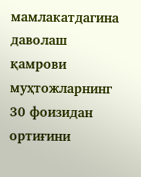мамлакатдагина даволаш қамрови муҳтожларнинг 30 фоизидан ортиғини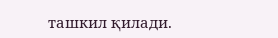ташкил қилади.